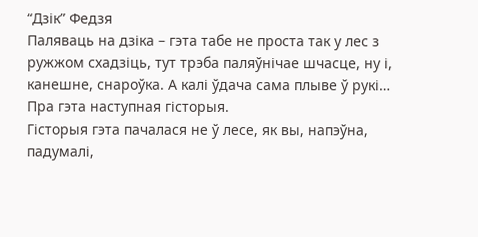“Дзік” Федзя
Паляваць на дзіка – гэта табе не проста так у лес з ружжом схадзіць, тут трэба паляўнічае шчасце, ну і, канешне, снароўка. А калі ўдача сама плыве ў рукі… Пра гэта наступная гісторыя.
Гісторыя гэта пачалася не ў лесе, як вы, напэўна, падумалі,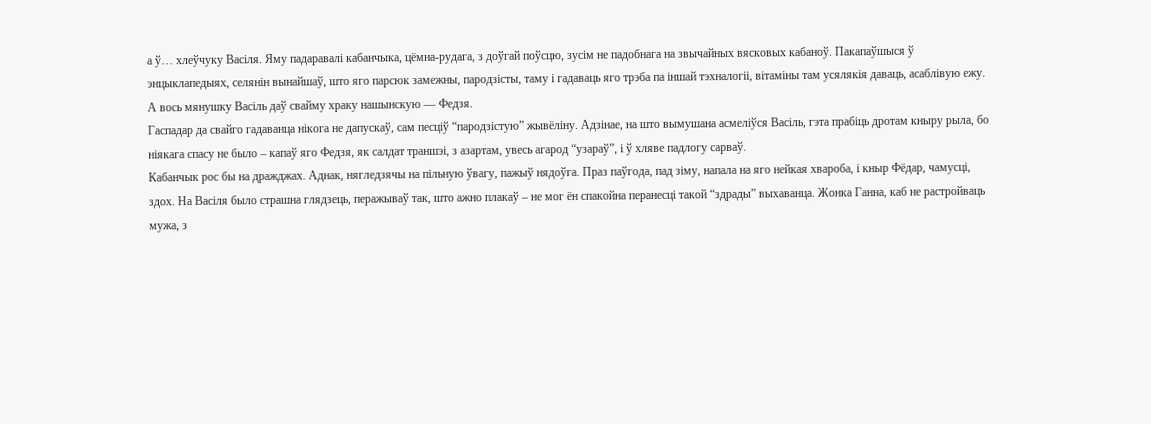а ў… хлеўчуку Васіля. Яму падаравалі кабанчыка, цёмна-рудага, з доўгай поўсцю, зусім не падобнага на звычайных вясковых кабаноў. Пакапаўшыся ў энцыклапедыях, селянін вынайшаў, што яго парсюк замежны, пародзісты, таму і гадаваць яго трэба па іншай тэхналогіі, вітаміны там усялякія даваць, асаблівую ежу. А вось мянушку Васіль даў свайму храку нашынскую — Федзя.
Гаспадар да свайго гадаванца нікога не дапускаў, сам песціў “пародзістую” жывёліну. Адзінае, на што вымушана асмеліўся Васіль, гэта прабіць дротам кныру рыла, бо ніякага спасу не было – капаў яго Федзя, як салдат траншэі, з азартам, увесь агарод “узараў”, і ў хляве падлогу сарваў.
Кабанчык рос бы на дражджах. Аднак, нягледзячы на пільную ўвагу, пажыў нядоўга. Праз паўгода, пад зіму, напала на яго нейкая хвароба, і кныр Фёдар, чамусці, здох. На Васіля было страшна глядзець, перажываў так, што ажно плакаў – не мог ён спакойна перанесці такой “здрады” выхаванца. Жонка Ганна, каб не растройваць мужа, з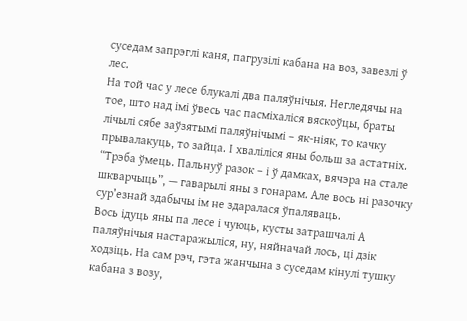суседам запрэглі каня, пагрузілі кабана на воз, завезлі ў лес.
На той час у лесе блукалі два паляўнічыя. Негледячы на тое, што над імі ўвесь час пасміхаліся вяскоўцы, браты лічылі сябе заўзятымі паляўнічымі – як-ніяк, то качку прывалакуць, то зайца. І хваліліся яны больш за астатніх. “Трэба ўмець. Пальнуў разок – і ў дамках, вячэра на стале шкварчыць”, — гаварылі яны з гонарам. Але вось ні разочку сур’езнай здабычы ім не здаралася ўпаляваць.
Вось ідуць яны па лесе і чуюць, кусты затрашчалі А паляўнічыя настаражыліся, ну, няйначай лось, ці дзік ходзіць. На сам рэч, гэта жанчына з суседам кінулі тушку кабана з возу,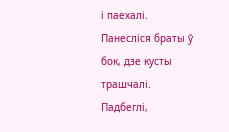і паехалі.
Панесліся браты ў бок, дзе кусты трашчалі. Падбеглі,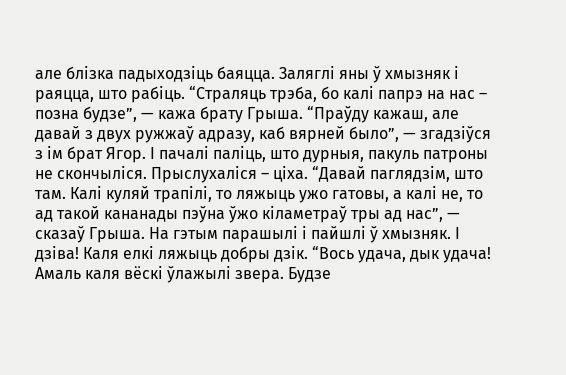але блізка падыходзіць баяцца. Заляглі яны ў хмызняк і раяцца, што рабіць. “Страляць трэба, бо калі папрэ на нас – позна будзе”, — кажа брату Грыша. “Праўду кажаш, але давай з двух ружжаў адразу, каб вярней было”, — згадзіўся з ім брат Ягор. І пачалі паліць, што дурныя, пакуль патроны не скончыліся. Прыслухаліся – ціха. “Давай паглядзім, што там. Калі куляй трапілі, то ляжыць ужо гатовы, а калі не, то ад такой кананады пэўна ўжо кіламетраў тры ад нас”, — сказаў Грыша. На гэтым парашылі і пайшлі ў хмызняк. І дзіва! Каля елкі ляжыць добры дзік. “Вось удача, дык удача! Амаль каля вёскі ўлажылі звера. Будзе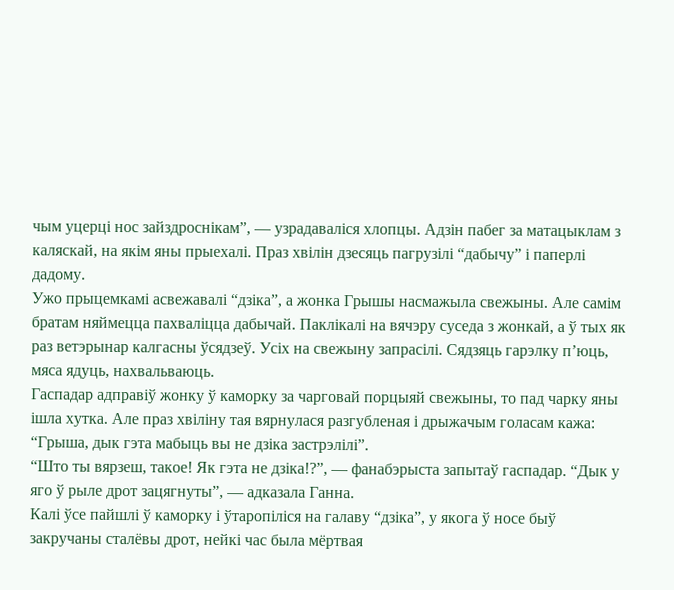чым уцерці нос зайздроснікам”, — узрадаваліся хлопцы. Адзін пабег за матацыклам з каляскай, на якім яны прыехалі. Праз хвілін дзесяць пагрузілі “дабычу” і паперлі дадому.
Ужо прыцемкамі асвежавалі “дзіка”, а жонка Грышы насмажыла свежыны. Але самім братам няймецца пахваліцца дабычай. Паклікалі на вячэру суседа з жонкай, а ў тых як раз ветэрынар калгасны ўсядзеў. Усіх на свежыну запрасілі. Сядзяць гарэлку п’юць, мяса ядуць, нахвальваюць.
Гаспадар адправіў жонку ў каморку за чарговай порцыяй свежыны, то пад чарку яны ішла хутка. Але праз хвіліну тая вярнулася разгубленая і дрыжачым голасам кажа: “Грыша, дык гэта мабыць вы не дзіка застрэлілі”.
“Што ты вярзеш, такое! Як гэта не дзіка!?”, — фанабэрыста запытаў гаспадар. “Дык у яго ў рыле дрот зацягнуты”, — адказала Ганна.
Калі ўсе пайшлі ў каморку і ўтаропіліся на галаву “дзіка”, у якога ў носе быў закручаны сталёвы дрот, нейкі час была мёртвая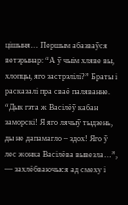цішыня… Першым абазваўся ветэрынар: “А ў чыім хляве вы, хлопцы, яго застрэлілі?” Браты і расказалі пра сваё паляванне.
“Дык гэта ж Васілёў кабан заморскі! Я яго лячыў тыдзень, ды не дапамагло – здох! Яго ў лес жонка Васілёва вывезла…”, — захлёбваючыся ад смеху і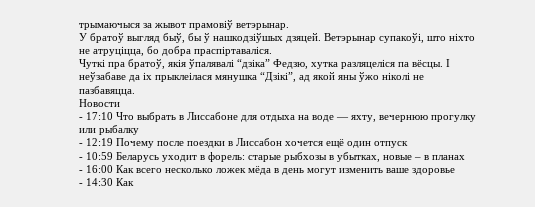трымаючыся за жывот прамовіў ветэрынар.
У братоў выгляд быў, бы ў нашкодзіўшых дзяцей. Ветэрынар супакоўі, што ніхто не атруціцца, бо добра праспіртаваліся.
Чуткі пра братоў, якія ўпалявалі “дзіка” Федзю, хутка разляцеліся па вёсцы. І неўзабаве да іх прыклеілася мянушка “Дзікі”, ад якой яны ўжо ніколі не пазбавяцца.
Новости
- 17:10 Что выбрать в Лиссабоне для отдыха на воде — яхту, вечернюю прогулку или рыбалку
- 12:19 Почему после поездки в Лиссабон хочется ещё один отпуск
- 10:59 Беларусь уходит в форель: старые рыбхозы в убытках, новые – в планах
- 16:00 Как всего несколько ложек мёда в день могут изменить ваше здоровье
- 14:30 Как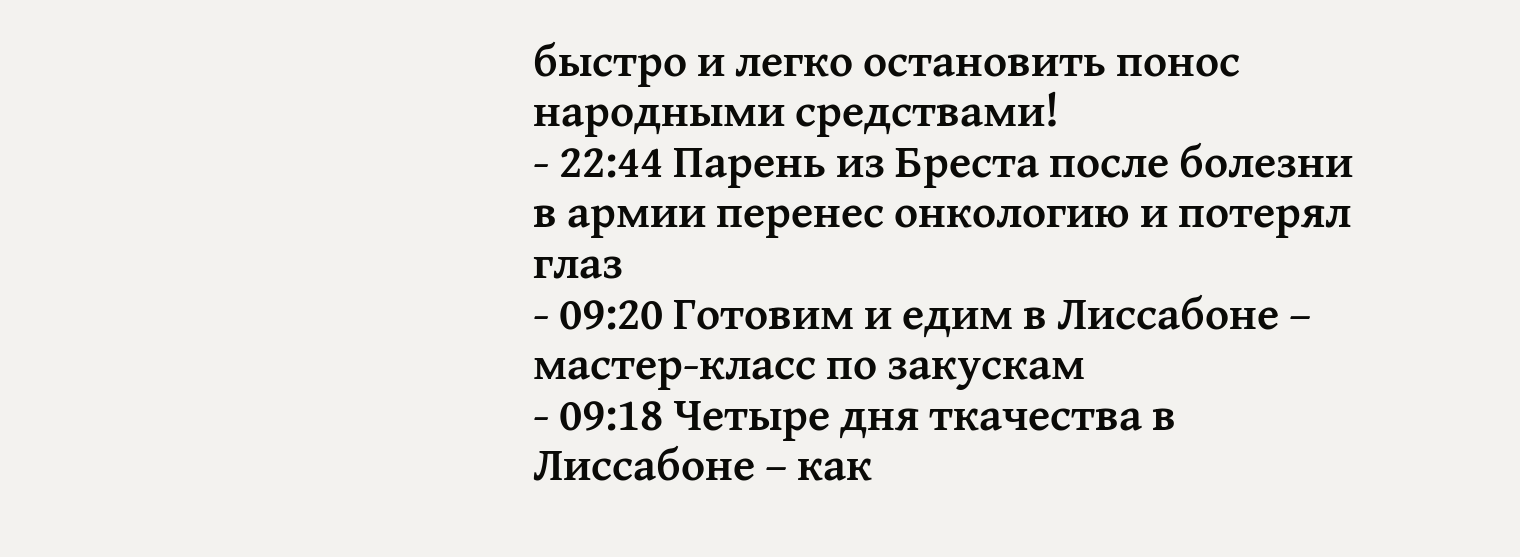быстро и легко остановить понос народными средствами!
- 22:44 Парень из Бреста после болезни в армии перенес онкологию и потерял глаз
- 09:20 Готовим и едим в Лиссабоне – мастер-класс по закускам
- 09:18 Четыре дня ткачества в Лиссабоне – как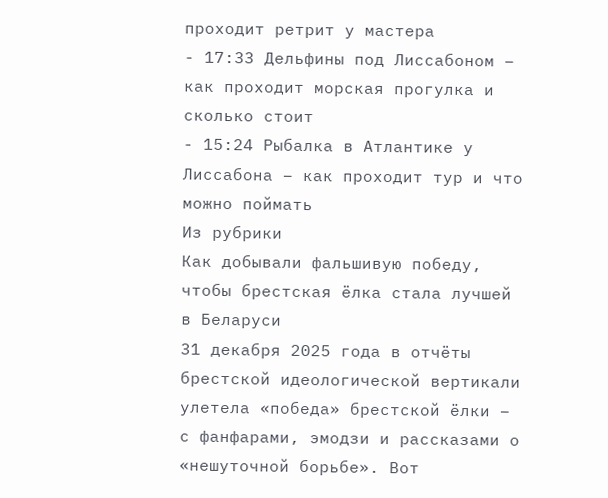проходит ретрит у мастера
- 17:33 Дельфины под Лиссабоном – как проходит морская прогулка и сколько стоит
- 15:24 Рыбалка в Атлантике у Лиссабона – как проходит тур и что можно поймать
Из рубрики
Как добывали фальшивую победу, чтобы брестская ёлка стала лучшей в Беларуси
31 декабря 2025 года в отчёты брестской идеологической вертикали улетела «победа» брестской ёлки – с фанфарами, эмодзи и рассказами о «нешуточной борьбе». Вот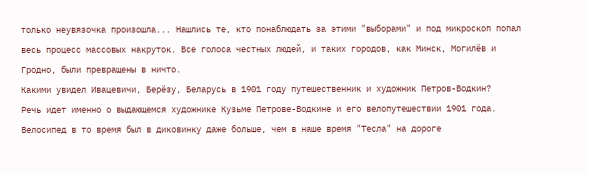только неувязочка произошла... Нашлись те, кто понаблюдать за этими "выборами" и под микроскоп попал весь процесс массовых накруток. Все голоса честных людей, и таких городов, как Минск, Могилёв и Гродно, были превращены в ничто.
Какими увидел Ивацевичи, Берёзу, Беларусь в 1901 году путешественник и художник Петров-Водкин?
Речь идет именно о выдающемся художнике Кузьме Петрове-Водкине и его велопутешествии 1901 года. Велосипед в то время был в диковинку даже больше, чем в наше время "Тесла" на дороге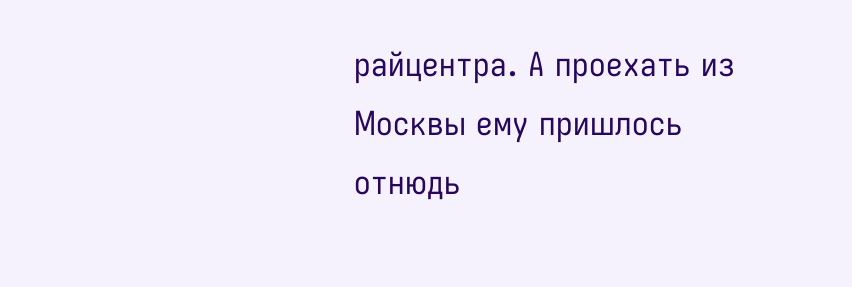райцентра. А проехать из Москвы ему пришлось отнюдь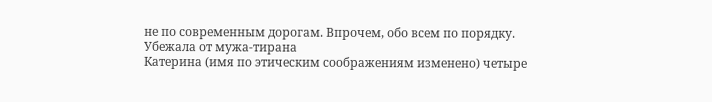не по современным дорогам. Впрочем, обо всем по порядку.
Убежала от мужа-тирана
Катерина (имя по этическим соображениям изменено) четыре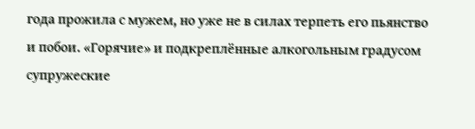года прожила с мужем, но уже не в силах терпеть его пьянство и побои. «Горячие» и подкреплённые алкогольным градусом супружеские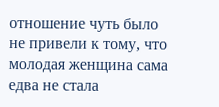отношение чуть было не привели к тому, что молодая женщина сама едва не стала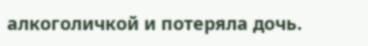алкоголичкой и потеряла дочь.